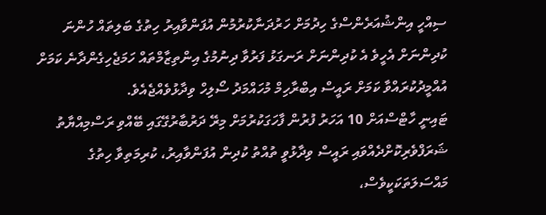ސިއްހީ އިންޝުއަރެންސްގެ ހިދުމަށް ހަރުދަނާކުރުމުން އުފަންވާއިރު ހިތުގެ ބަލިތައް ހުންނަ ކުދިންނަށް އެހީވެ އެ ކުދިންނަށް ރަނގަޅު ފަރުވާ ދިނުމުގެ އިންތިޒާމްތައް ހަމަޖެހިގެންދާނެ ކަމަށް އުއްމީދުކުރައްވާ ކަމަށް ރައީސް އިބްރާހިމް މުހައްމަދު ސޯލިހް ވިދާޅުވެއްޖެއެވެ.
ޓައިނީ ހާޓްސްއަށް 10 އަހަރު ފުރުން ފާހަގަކުރުމަށް މިރޭ ދަރުބާރުގޭގައި ބޭއްވި ރަސްމިއްޔާތު ޝަރަފްވެރިކޮށްދެއްވައި ރައީސް ވިދާޅުވީ ތުއްތު ކުދިން އުފަންވާއިރު، ކުރިމަތިވާ ހިތުގެ މައްސަލަތަކަކީވެސް،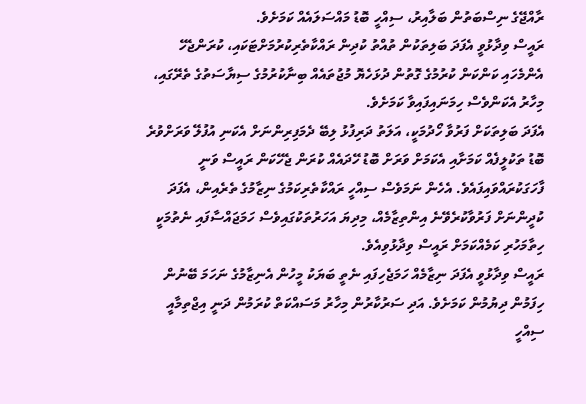ރާއްޖޭގެ ނިސްބަތުން ބަލާއިރު، ސިއްހީ ބޮޑު މައްސަލައެއް ކަމަށެވެ.
ރައީސް ވިދާޅުވީ އެފަދަ ބަލިތަކުން ތުއްތު ކުދިން ރައްކާތެރިކުރުމަށްޓަކައި، ކުރަންޖެހޭ އެންމެހައި ކަންކަން ކުރުމުގެ ގޮތުން ދުޅަހެޔޮ މުޖުތައެއް ބިނާކުރުމުގެ ސިޔާސަތުގެ ތެރޭގައި، މިހާރު އެކަންވެސް ހިމަނައިފައިވާ ކަމަށެވެ.
އެފަދަ ބަލިތަކަށް ފަރުވާ ހޯދުމަކީ، އަލަތު ދަރިފުޅު ލިބޭ ދެމަފިރިންނަށް އެކަނި އުފުލޭ ވަރަށްވުރެ ބޮޑު ތަކުލީފެއް ކަމަށާއި އެކަމަށް ވަރަށް ބޮޑު ހޭދައެއް ކުރަން ޖެހޭކަން ރައީސް ވަނީ ފާހަގަކުރައްވައިފައެވެ. އެހެން ނަމަވެސް ސިއްހީ ރައްކާތެރިކަމުގެ ނިޒާމުގެ ތެރެއިން، އެފަދަ ކުދީންނަށް ފަރުވާކުރެވޭނެ އިންތިޒާމެއް، މިދިޔަ އަހަރުތަކުގައިވެސް ހަމަޖައްސާފައި ނެތުމަކީ ހިތާމަހުރި ކަމެއްކަމަށް ރައީސް ވިދާޅުވިއެވެ.
ރައީސް ވިދާޅުވީ އެފަދަ ނިޒާމެއް ހަމަޖެހިފައި ނެތީ ބަޔަކު މީހުން އެނިޒާމުގެ ނަހަމަ ބޭނުން ހިފަމުން ދިޔުމުން ކަމަށެވެ. އަދި ސަރުކާރުން މިހާރު މަސައްކަތް ކުރަމުން ދަނީ އިޖްތިމާއީ ސިއްހީ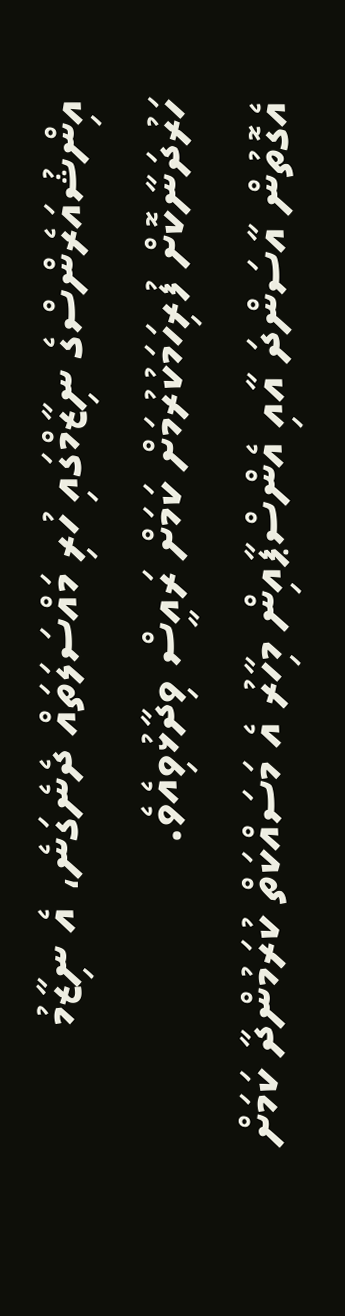އިންޝުއަރެންސްގެ ނިޒާމްގައި ހުރި މައްސަލަތައް ދެނެގަނެ، އެ ނިޒާމު ހަރުދަނާކޮށް ފުރިހަމަކުރުމަށް ކަމަށް ރައީސް ވިދާޅުވިއެވެ.
އެގޮތުން އާސަންދަ އާއި އެންސްޕާއިން މިހާރު އެ މަސައްކަތް ކުރަމުންދާ ކަމަށް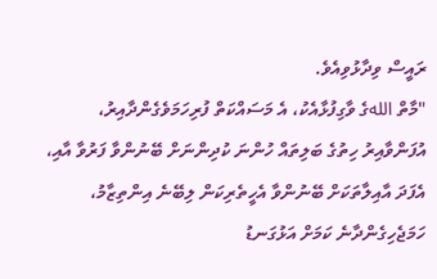ރައީސް ވިދާޅުވިއެވެ.
"މާތް اللهގެ ވާގިފުޅާއެކު، އެ މަސައްކަތް ފުރިހަމަވެގެންދާއިރު، އުފަންވާއިރު ހިތުގެ ބަލިތައް ހުންނަ ކުދިންނަށް ބޭނުންވާ ފަރުވާ އާއި، އެފަދަ އާއިލާތަކަށް ބޭނުންވާ އެހީތެރިކަން ލިބޭނެ އިންތިޒާމު، ހަމަޖެހިގެންދާނެ ކަމަށް އަޅުގަނޑު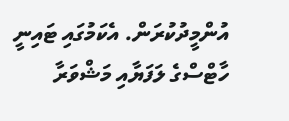އުންމީދުކުރަން. އެކަމުގައި ޓައިނީ ހާޓްސްގެ ލަފަޔާއި މަޝްވަރާ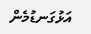އަޅުގަނޑުމެން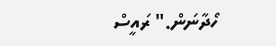ހޯދާނަން." ރައީސް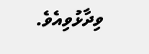ވިދާޅުވިއެވެ.